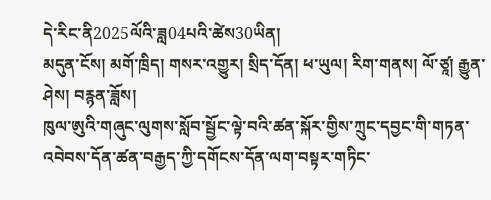དེ་རིང་ནི2025ལོའི་ཟླ04པའི་ཚེས30ཡིན།
མདུན་ངོས། མགོ་ཁྲིད། གསར་འགྱུར། སྲིད་དོན། ཕ་ཡུལ། རིག་གནས། ལོ་ཙཱ། རྒྱུན་ཤེས། བརྙན་ཟློས།
ཁུལ་ཨུའི་གཞུང་ལུགས་སློབ་སྦྱོང་ལྟེ་བའི་ཚན་སྐོར་གྱིས་ཀྲུང་དབྱང་གི་གཏན་འབེབས་དོན་ཚན་བརྒྱད་ཀྱི་དགོངས་དོན་ལག་བསྟར་གཏིང་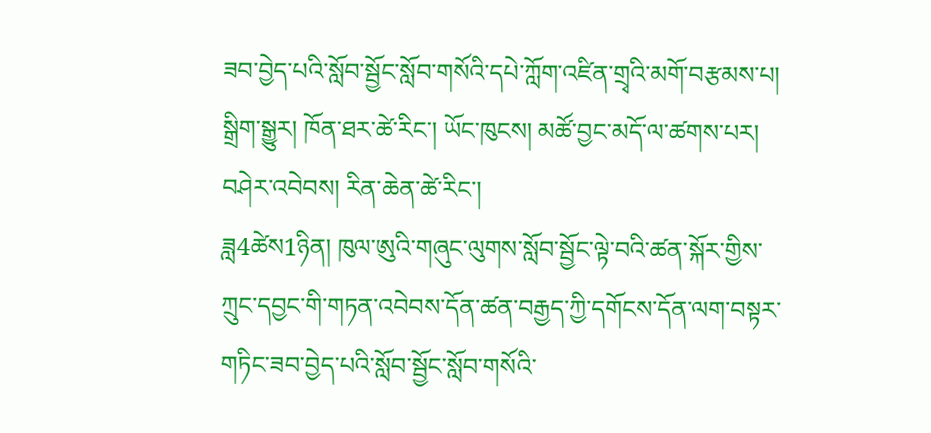ཟབ་བྱེད་པའི་སློབ་སྦྱོང་སློབ་གསོའི་དཔེ་ཀློག་འཛིན་གྲྭའི་མགོ་བརྩམས་པ།
སྒྲིག་སྒྱུར། ཁོན་ཐར་ཚེ་རིང་། ཡོང་ཁུངས། མཚོ་བྱང་མདོ་ལ་ཚགས་པར། བཤེར་འབེབས། རིན་ཆེན་ཚེ་རིང་།
ཟླ4ཚེས1ཉིན། ཁུལ་ཨུའི་གཞུང་ལུགས་སློབ་སྦྱོང་ལྟེ་བའི་ཚན་སྐོར་གྱིས་ཀྲུང་དབྱང་གི་གཏན་འབེབས་དོན་ཚན་བརྒྱད་ཀྱི་དགོངས་དོན་ལག་བསྟར་གཏིང་ཟབ་བྱེད་པའི་སློབ་སྦྱོང་སློབ་གསོའི་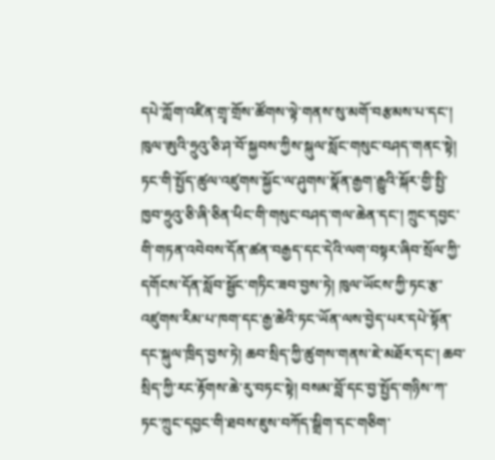དཔེ་ཀློག་འཛིན་གྲྭ་གྲོས་ཚོགས་ལྟེ་གནས་སུ་མགོ་བརྩམས་པ་དང་། ཁུལ་ཨུའི་ཧྲུའུ་ཅི་ཤ་བོ་སྐྱབས་ཀྱིས་སྐུལ་སློང་གསུང་བཤད་གནང་སྟེ། ཏང་གི་སྤྱོད་ཚུལ་འཛུགས་སྐྱོང་ལ་ཤུགས་སྣོན་རྒྱག་རྒྱུའི་སྐོར་གྱི་སྤྱི་ཁྱབ་ཧྲུའུ་ཅི་ཞི་ཅིན་ཕིང་གི་གསུང་བཤད་གལ་ཆེན་དང་། ཀྲུང་དབྱང་གི་གཏན་འབེབས་དོན་ཚན་བརྒྱད་དང་དེའི་ལག་བསྟར་ཞིབ་སྲོལ་ཀྱི་དགོངས་དོན་སློབ་སྦྱོང་གཏིང་ཟབ་བྱས་ཏེ། ཁུལ་ཡོངས་ཀྱི་ཏང་རྩ་འཛུགས་རིམ་པ་ཁག་དང་རྒྱ་ཆེའི་ཏང་ཡོན་ལས་བྱེད་པར་དཔེ་སྟོན་དང་སྐུལ་ཁྲིད་བྱས་ཏེ། ཆབ་སྲིད་ཀྱི་ཚུགས་གནས་ཇེ་མཐོར་དང་། ཆབ་སྲིད་ཀྱི་རང་རྟོགས་ཆེ་རུ་བཏང་སྟེ། བསམ་བློ་དང་བྱ་སྤྱོད་གཉིས་ཀ་ཏང་ཀྲུང་དབྱང་གི་ཐབས་ཇུས་བཀོད་སྒྲིག་དང་གཅིག་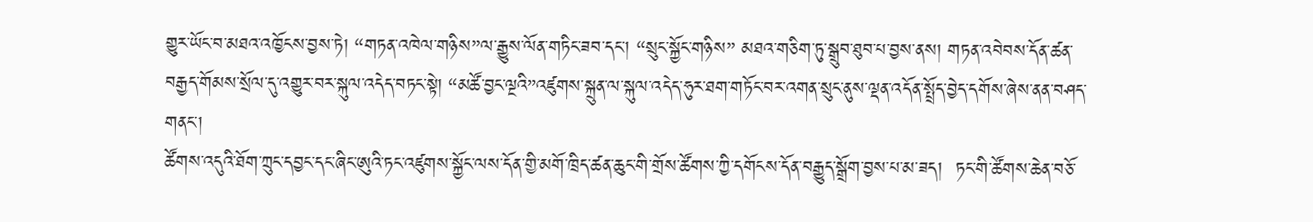གྱུར་ཡོང་བ་མཐའ་འཁྱོངས་བྱས་ཏེ། “གཏན་འཁེལ་གཉིས”ལ་རྒྱུས་ལོན་གཏིང་ཟབ་དང་། “སྲུང་སྐྱོང་གཉིས” མཐའ་གཅིག་ཏུ་སྒྲུབ་ཐུབ་པ་བྱས་ནས། གཏན་འབེབས་དོན་ཚན་བརྒྱད་གོམས་སྲོལ་དུ་འགྱུར་བར་སྐུལ་འདེད་བཏང་སྟེ། “མཚོ་བྱང་ལྔའི”འཛུགས་སྐྲུན་ལ་སྐུལ་འདེད་ཧུར་ཐག་གཏོང་བར་འགན་སྲུང་ནུས་ལྡན་འདོན་སྤྲོད་བྱེད་དགོས་ཞེས་ནན་བཤད་གནང་།
ཚོགས་འདུའི་ཐོག་ཀྲུང་དབྱང་དང་ཞིང་ཨུའི་ཏང་འཛུགས་སྐྱོང་ལས་དོན་གྱི་མགོ་ཁྲིད་ཚན་ཆུང་གི་གྲོས་ཚོགས་ཀྱི་དགོངས་དོན་བརྒྱུད་སྒྲོག་བྱས་པ་མ་ཟད།  ཏང་གི་ཚོགས་ཆེན་བཅོ་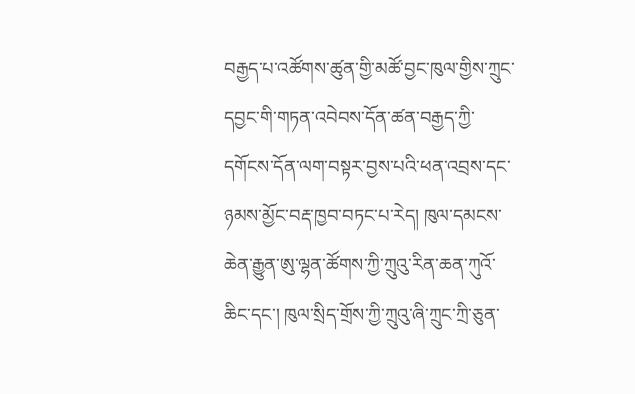བརྒྱད་པ་འཚོགས་ཚུན་གྱི་མཚོ་བྱང་ཁུལ་གྱིས་ཀྲུང་དབྱང་གི་གཏན་འབེབས་དོན་ཚན་བརྒྱད་ཀྱི་དགོངས་དོན་ལག་བསྟར་བྱས་པའི་ཕན་འབྲས་དང་ཉམས་མྱོང་བརྡ་ཁྱབ་བཏང་པ་རེད། ཁུལ་དམངས་ཆེན་རྒྱུན་ཨུ་ལྷན་ཚོགས་ཀྱི་ཀྲུའུ་རིན་ཆན་ཀུའོ་ཆིང་དང་། ཁུལ་སྲིད་གྲོས་ཀྱི་ཀྲུའུ་ཞི་ཀྲུང་ཀྲི་ཅུན་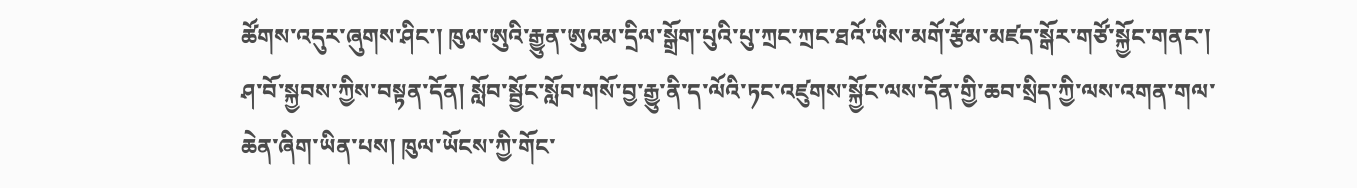ཚོགས་འདུར་ཞུགས་ཤིང་། ཁུལ་ཨུའི་རྒྱུན་ཨུའམ་དྲིལ་སྒྲོག་པུའི་པུ་ཀྲང་ཀྲང་ཐའོ་ཡིས་མགོ་རྩོམ་མཛད་སྒོར་གཙོ་སྐྱོང་གནང་།
ཤ་བོ་སྐྱབས་ཀྱིས་བསྟན་དོན། སློབ་སྦྱོང་སློབ་གསོ་བྱ་རྒྱུ་ནི་ད་ལོའི་ཏང་འཛུགས་སྐྱོང་ལས་དོན་གྱི་ཆབ་སྲིད་ཀྱི་ལས་འགན་གལ་ཆེན་ཞིག་ཡིན་པས། ཁུལ་ཡོངས་ཀྱི་གོང་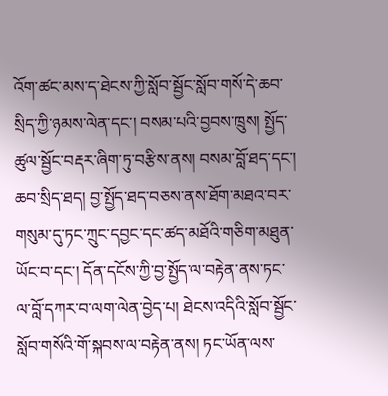འོག་ཚང་མས་ད་ཐེངས་ཀྱི་སློབ་སྦྱོང་སློབ་གསོ་དེ་ཆབ་སྲིད་ཀྱི་ཉམས་ལེན་དང་། བསམ་པའི་བྱབས་ཁྲུས། སྤྱོད་ཚུལ་སྦྱོང་བརྡར་ཞིག་ཏུ་བརྩིས་ནས། བསམ་བློ་ཐད་དང་། ཆབ་སྲིད་ཐད། བྱ་སྤྱོད་ཐད་བཅས་ནས་ཐོག་མཐའ་བར་གསུམ་དུ་ཏང་ཀྲུང་དབྱང་དང་ཚད་མཐོའི་གཅིག་མཐུན་ཡོང་བ་དང་། དོན་དངོས་ཀྱི་བྱ་སྤྱོད་ལ་བརྟེན་ནས་ཏང་ལ་བློ་དཀར་བ་ལག་ལེན་བྱེད་པ། ཐེངས་འདིའི་སློབ་སྦྱོང་སློབ་གསོའི་གོ་སྐབས་ལ་བརྟེན་ནས། ཏང་ཡོན་ལས་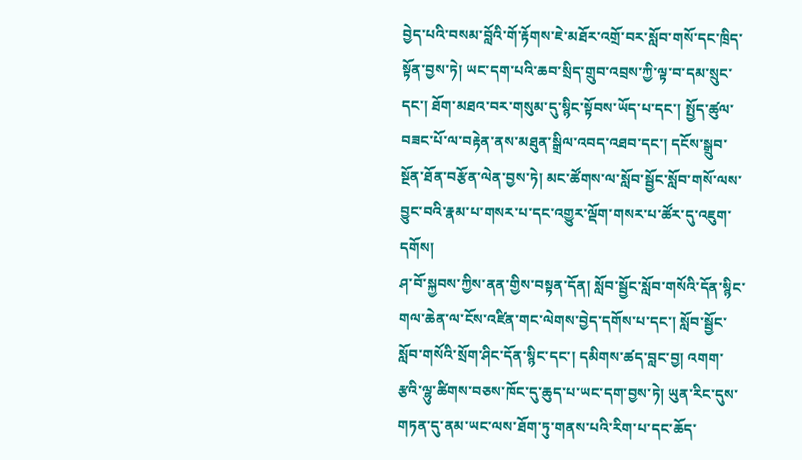བྱེད་པའི་བསམ་བློའི་གོ་རྟོགས་ཇེ་མཐོར་འགྲོ་བར་སློབ་གསོ་དང་ཁྲིད་སྟོན་བྱས་ཏེ། ཡང་དག་པའི་ཆབ་སྲིད་གྲུབ་འབྲས་ཀྱི་ལྟ་བ་དམ་སྲུང་དང་། ཐོག་མཐའ་བར་གསུམ་དུ་སྙིང་སྟོབས་ཡོད་པ་དང་། སྤྱོད་ཚུལ་བཟང་པོ་ལ་བརྟེན་ནས་མཐུན་སྒྲིལ་འབད་འཐབ་དང་། དངོས་སྒྲུབ་སྔོན་ཐོན་བརྩོན་ལེན་བྱས་ཏེ། མང་ཚོགས་ལ་སློབ་སྦྱོང་སློབ་གསོ་ལས་བྱུང་བའི་རྣམ་པ་གསར་པ་དང་འགྱུར་ལྡོག་གསར་པ་ཚོར་དུ་འཇུག་དགོས།
ཤ་བོ་སྐྱབས་ཀྱིས་ནན་གྱིས་བསྟན་དོན། སློབ་སྦྱོང་སློབ་གསོའི་དོན་སྙིང་གལ་ཆེན་ལ་ངོས་འཛིན་གང་ལེགས་བྱེད་དགོས་པ་དང་། སློབ་སྦྱོང་སློབ་གསོའི་སྲོག་ཤིང་དོན་སྙིང་དང་། དམིགས་ཚད་བླང་བྱ། འགག་རྩའི་ལྷུ་ཚིགས་བཅས་ཁོང་དུ་ཆུད་པ་ཡང་དག་བྱས་ཏེ། ཡུན་རིང་དུས་གཏན་དུ་ནམ་ཡང་ལས་ཐོག་ཏུ་གནས་པའི་རིག་པ་དང་ཆོད་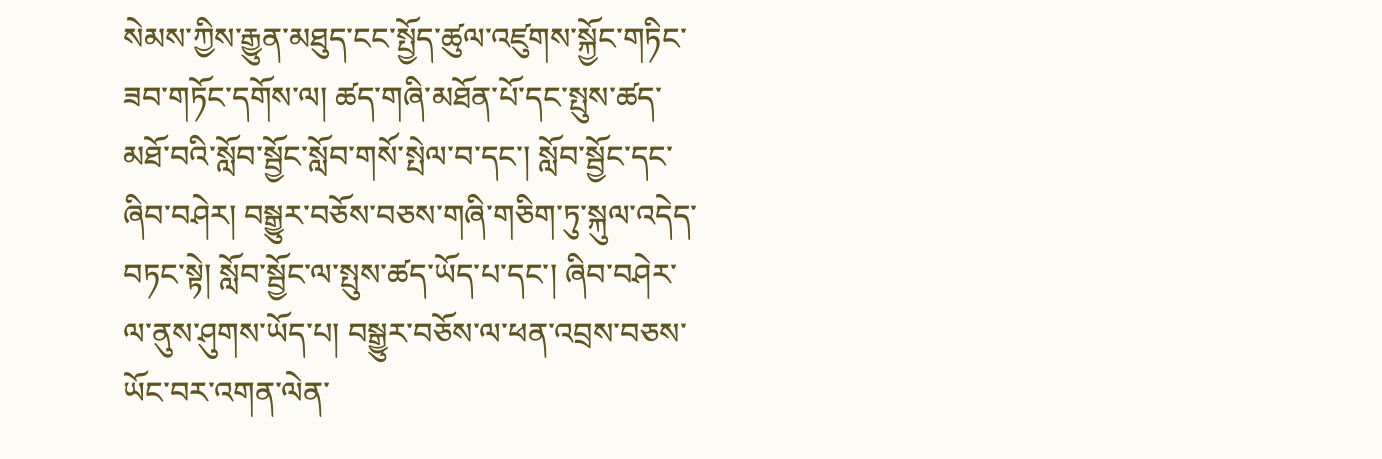སེམས་ཀྱིས་རྒྱུན་མཐུད་ངང་སྤྱོད་ཚུལ་འཛུགས་སྐྱོང་གཏིང་ཟབ་གཏོང་དགོས་ལ། ཚད་གཞི་མཐོན་པོ་དང་སྤུས་ཚད་མཐོ་བའི་སློབ་སྦྱོང་སློབ་གསོ་སྤེལ་བ་དང་། སློབ་སྦྱོང་དང་ཞིབ་བཤེར། བསྒྱུར་བཅོས་བཅས་གཞི་གཅིག་ཏུ་སྐུལ་འདེད་བཏང་སྟེ། སློབ་སྦྱོང་ལ་སྤུས་ཚད་ཡོད་པ་དང་། ཞིབ་བཤེར་ལ་ནུས་ཤུགས་ཡོད་པ། བསྒྱུར་བཅོས་ལ་ཕན་འབྲས་བཅས་ཡོང་བར་འགན་ལེན་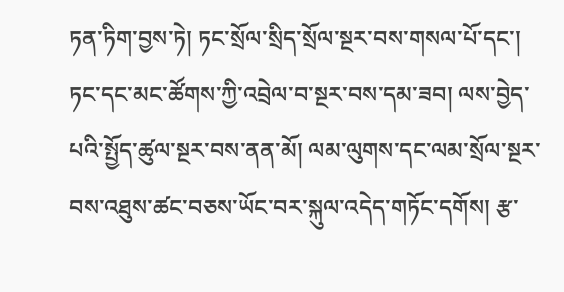ཏན་ཏིག་བྱས་ཏེ། ཏང་སྲོལ་སྲིད་སྲོལ་སྔར་བས་གསལ་པོ་དང་། ཏང་དང་མང་ཚོགས་ཀྱི་འབྲེལ་བ་སྔར་བས་དམ་ཟབ། ལས་བྱེད་པའི་སྤྱོད་ཚུལ་སྔར་བས་ནན་མོ། ལམ་ལུགས་དང་ལམ་སྲོལ་སྔར་བས་འཐུས་ཚང་བཅས་ཡོང་བར་སྐུལ་འདེད་གཏོང་དགོས། རྩ་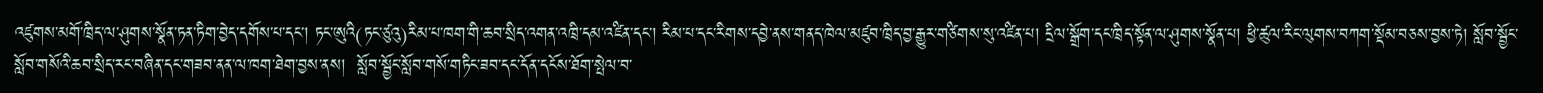འཛུགས་མགོ་ཁྲིད་ལ་ཤུགས་སྣོན་ཏན་ཏིག་བྱེད་དགོས་པ་དང་། ཏང་ཨུའི(ཏང་ཙུའུ)རིམ་པ་ཁག་གི་ཆབ་སྲིད་འགན་འཁྲི་དམ་འཛིན་དང་། རིམ་པ་དང་རིགས་དབྱེ་ནས་གནད་ཁེལ་མཛུབ་ཁྲིད་བྱ་རྒྱུར་གཙིགས་སུ་འཛིན་པ། དྲིལ་སྒྲོག་དང་ཁྲིད་སྟོན་ལ་ཤུགས་སྣོན་པ། ཕྱི་ཚུལ་རིང་ལུགས་བཀག་སྡོམ་བཅས་བྱས་ཏེ། སློབ་སྦྱོང་སློབ་གསོའི་ཆབ་སྲིད་རང་བཞིན་དང་གཟབ་ནན་ལ་ཁག་ཐེག་བྱས་ནས།  སློབ་སྦྱོང་སློབ་གསོ་གཏིང་ཟབ་དང་དོན་དངོས་ཐོག་སྤེལ་བ་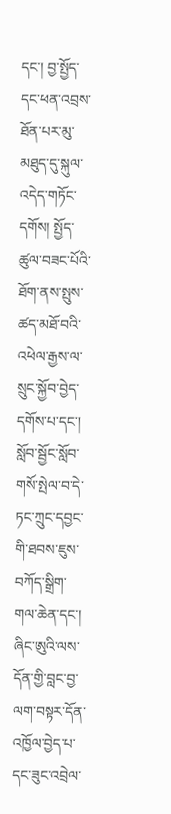དང་། བྱ་སྤྱོད་དང་ཕན་འབྲས་ཐོན་པར་མུ་མཐུད་དུ་སྐུལ་འདེད་གཏོང་དགོས། སྤྱོད་ཚུལ་བཟང་པོའི་ཐོག་ནས་སྤུས་ཚད་མཐོ་བའི་འཕེལ་རྒྱས་ལ་སྲུང་སྐྱོབ་བྱེད་དགོས་པ་དང་། སློབ་སྦྱོང་སློབ་གསོ་སྤེལ་བ་དེ་ཏང་ཀྲུང་དབྱང་གི་ཐབས་ཇུས་བཀོད་སྒྲིག་གལ་ཆེན་དང་། ཞིང་ཨུའི་ལས་དོན་གྱི་བླང་བྱ་ལག་བསྟར་དོན་འཁྱོལ་བྱེད་པ་དང་ཟུང་འབྲེལ་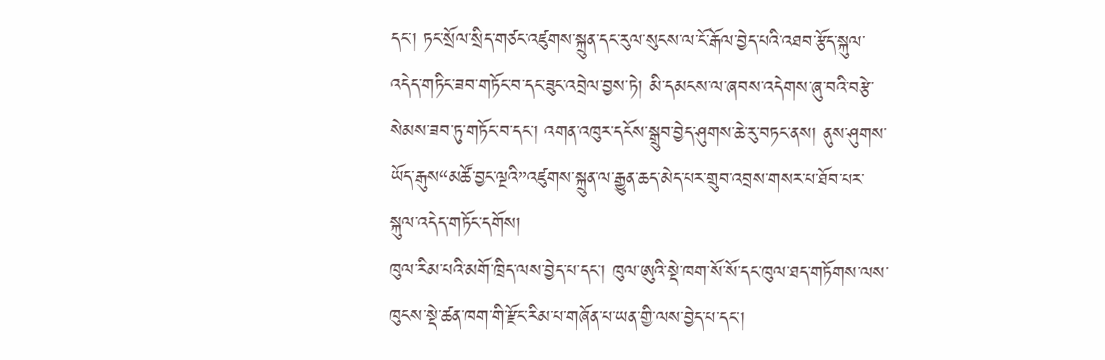དང་། ཏང་སྲོལ་སྲིད་གཙང་འཛུགས་སྐྲུན་དང་རུལ་སུངས་ལ་ངོ་རྒོལ་བྱེད་པའི་འཐབ་རྩོད་སྐུལ་འདེད་གཏིང་ཟབ་གཏོང་བ་དང་ཟུང་འབྲེལ་བྱས་ཏེ། མི་དམངས་ལ་ཞབས་འདེགས་ཞུ་བའི་བརྩེ་སེམས་ཟབ་ཏུ་གཏོང་བ་དང་། འགན་འཁུར་དངོས་སྒྲུབ་བྱེད་ཤུགས་ཆེ་རུ་བཏང་ནས། ནུས་ཤུགས་ཡོད་རྒུས“མཚོ་བྱང་ལྔའི”འཛུགས་སྐྲུན་ལ་རྒྱུན་ཆད་མེད་པར་གྲུབ་འབྲས་གསར་པ་ཐོབ་པར་སྐུལ་འདེད་གཏོང་དགོས།
ཁུལ་རིམ་པའི་མགོ་ཁྲིད་ལས་བྱེད་པ་དང་། ཁུལ་ཨུའི་སྡེ་ཁག་སོ་སོ་དང་ཁུལ་ཐད་གཏོགས་ལས་ཁུངས་སྡེ་ཚན་ཁག་གི་རྫོང་རིམ་པ་གཞོན་པ་ཡན་གྱི་ལས་བྱེད་པ་དང་།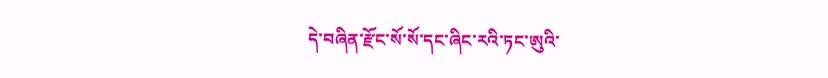དེ་བཞིན་རྫོང་སོ་སོ་དང་ཞིང་རའི་ཏང་ཨུའི་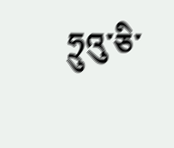ཧྲུའུ་ཅི་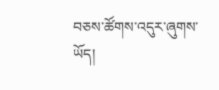བཅས་ཚོགས་འདུར་ཞུགས་ཡོད།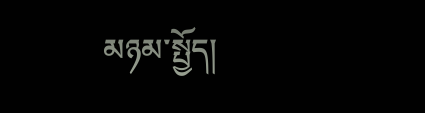མཉམ་སྤྱོད།